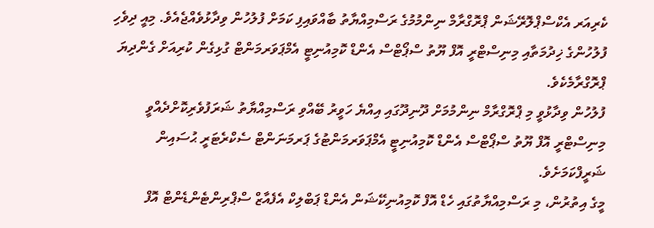ކެރިއަރ އެކްސްޕްލޮރޭޝަން ޕްރޮގްރާމް ނިންމުމުގެ ރަސްމިއްޔާތު ބާއްވައިފި ކަމަށް ފުލުހުން ވިދާޅުވެއްޖެއެވެ. މިއީ ދިވެހި ފުލުހުންގެ ޚިދުމަތާއި މިނިސްޓްރީ އޮފް ޔޫތު ސްޕޯޓްސް އެންޑް ކޮމިއުނިޓީ އެމްޕަވަރމަންޓް ގުޅިގެން ކުރިއަށް ގެންދިޔަ ޕްރޮގްރާމެކެވެ.
ފުލުހުން ވިދާޅުވީ މި ޕްރޮގްރާމް ނިންމުމަށް ދޫނިދޫގައި އިއްޔެ ހަވީރު ބޭއްވި ރަސްމިއްޔާތު ޝަރަފުވެރިކޮށްދެއްވީ މިނިސްޓްރީ އޮފް ޔޫތު ސްޕޯޓްސް އެންޑް ކޮމިއުނިޓީ އެމްޕަވަރމަންޓުގެ ޕަރމަނަންޓް ސެކްރެޓަރީ ޙުސައިން ޝަރީފްކަމަށެވެ.
މީގެ އިތުރުން، މި ރަސްމިއްޔާތުގައި ހެޑް އޮފް ކޮމިއުނިކޭޝަން އެންޑް ޕަބްލިކް އެފެއާޒް ސްޕްރިންޓެންޑެންޓް އޮފް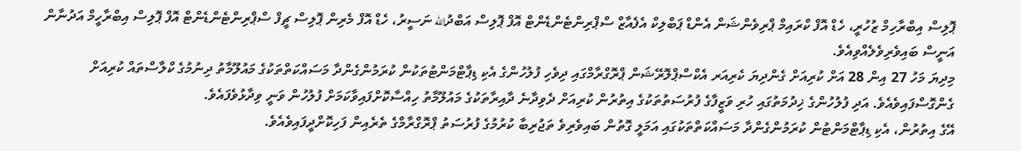ޕޮލިސް އިބްރާހިމް ޒުހުރީ، ހެޑް އޮފް ކްރައިމް ޕްރިވެންޝަން އެންޑް ޕަބްލިކް އެފެއާޒް ސްޕްރިންޓެންޑެންޓް އޮފް ޕޮލިސް އަބްދުالله ނަސީރު، ހެޑް އޮފް މެރިން ޕޮލިސް ޗީފް ސްޕްރިންޓެންޑެންޓް އޮފް ޕޮލިސް އިބްރާހީމް އަދުނާން އަނީސް ބައިވެރިވެލެއްވިއެވެ.
މިދިޔަ މަހު 27 އިން 28 އަށް ކުރިއަށް ގެންދިޔަ ކެރިއަރ އެކްސްޕްލޮރޭޝަން ޕްރޮގްރާމްގައި ދިވެހި ފުލުހުންގެ އެކި ޑިޕާޓްމަންޓުތަކުން ކުރަމުންގެންދާ މަސައްކަތްތަކުގެ މައުލޫމާތު ދިނުމުގެ ކްލާސްތައް ކުރިއަށް ގެންގޮސްފައިވެއެވެ. އަދި ފުލުހުންގެ ޚިދުމަތުގައި ހުރި ވަޒީފާގެ ފުރުސަތުތަކުގެ އިތުރުން ކުރިއަށް ދެވިދާނެ ދާއިރާތަކުގެ މައުލޫމާތު ހިއްސާކޮށްފައިވާކަމަށް ފުލުހުން ވަނީ ވިދާޅުވެފައެވެ.
އޭގެ އިތުރުން، އެކި ޑިޕާޓްމަންޓުން ކުރަމުންގެންދާ މަސައްކަތްތަކުގައި އަމަލީ ގޮތުން ބައިވެރިވެ ތަޖުރިބާ ކުރުމުގެ ފުރުސަތު ޕްރޮގްރާމްގެ ތެރެއިން ފަހިކޮށްދީފައިވެއެވެ.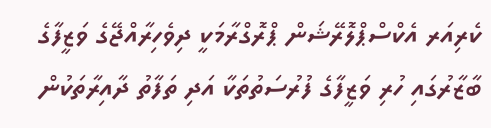ކެރިއަރ އެކްސްޕްލޮރޭޝަން ޕްރޮގްރާމަކީ ދިވެހިރާއްޖޭގެ ވަޒީފާގެ ބާޒާރުގައި ހުރި ވަޒީފާގެ ފުރުސަތުތަކާ އަދި ތަފާތު ދާއިރާތަކުން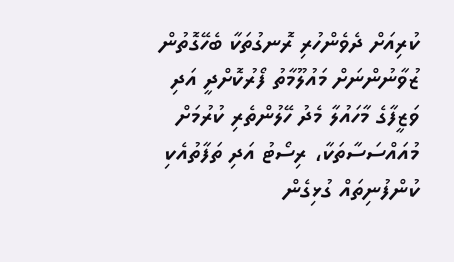ކުރިއަށް ދެވެންހުރި ރޮނގުތަކާ ބެހޭގޮތުން ޒުވާނުންނަށް މައުލޫމާތު ފޯރުކޮށްދީ އަދި ވަޒީފާގެ މާހައުލާ މެދު ހޭލުންތެރި ކުރުމަށް މުއައްސަސާތަކާ، ރިސޯޓު އަދި ތަފާތުއެކި ކުންފުނިތައް ގުޅިގެން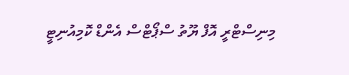މިނިސްޓްރީ އޮފް ޔޫތު ސްޕޯޓްސް އެންޑް ކޮމިއުނިޓީ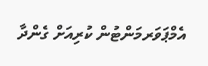އެމްޕަވަރމަންޓުން ކުރިއަށް ގެންދާ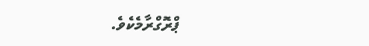ޕްރޮގްރާމެކެވެ.